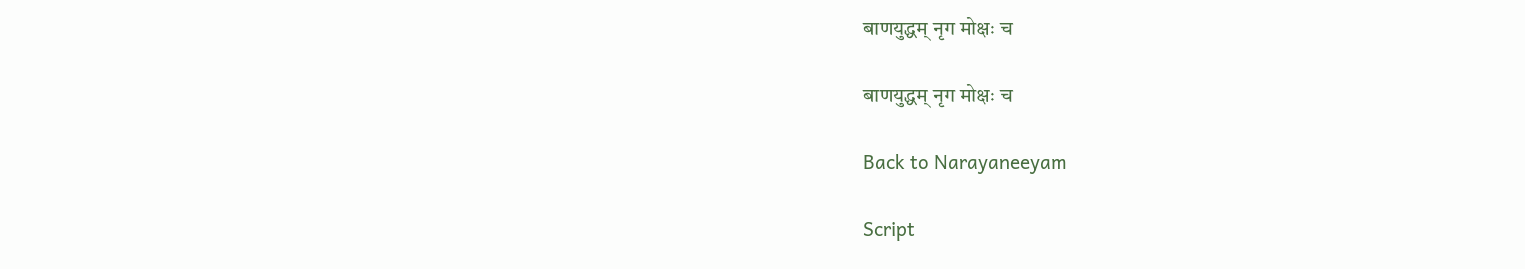बाणयुद्धम् नृग मोक्षः च

बाणयुद्धम् नृग मोक्षः च

Back to Narayaneeyam

Script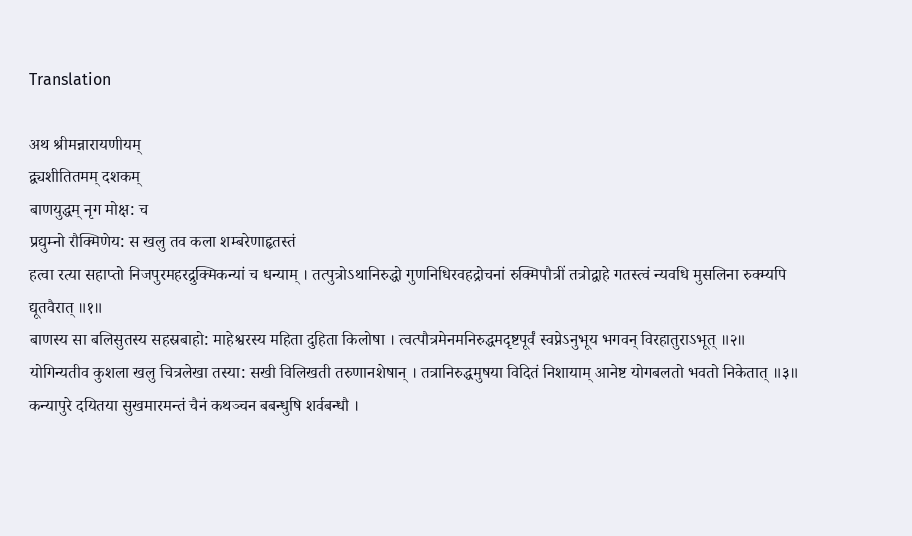Translation

अथ श्रीमन्नारायणीयम्
द्व्यशीतितमम् दशकम्
बाणयुद्धम् नृग मोक्ष: च
प्रद्युम्नो रौक्मिणेय: स खलु तव कला शम्बरेणाहृतस्तं
हत्वा रत्या सहाप्तो निजपुरमहरद्रुक्मिकन्यां च धन्याम् । तत्पुत्रोऽथानिरुद्धो गुणनिधिरवहद्रोचनां रुक्मिपौत्रीं तत्रोद्वाहे गतस्त्वं न्यवधि मुसलिना रुक्म्यपि द्यूतवैरात् ॥१॥
बाणस्य सा बलिसुतस्य सहस्रबाहो: माहेश्वरस्य महिता दुहिता किलोषा । त्वत्पौत्रमेनमनिरुद्धमदृष्टपूर्वं स्वप्नेऽनुभूय भगवन् विरहातुराऽभूत् ॥२॥
योगिन्यतीव कुशला खलु चित्रलेखा तस्या: सखी विलिखती तरुणानशेषान् । तत्रानिरुद्धमुषया विदितं निशायाम् आनेष्ट योगबलतो भवतो निकेतात् ॥३॥
कन्यापुरे दयितया सुखमारमन्तं चैनं कथञ्चन बबन्धुषि शर्वबन्धौ ।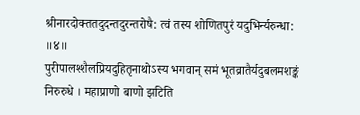श्रीनारदोक्ततदुदन्तदुरन्तरोषै: त्वं तस्य शोणितपुरं यदुभिर्न्यरुन्धा: ॥४॥
पुरीपालश्शैलप्रियदुहितृनाथोऽस्य भगवान् समं भूतव्रातैर्यदुबलमशङ्कं निरुरुधे । महाप्राणो बाणो झटिति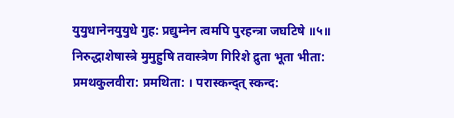युयुधानेनयुयुधे गुह: प्रद्युम्नेन त्वमपि पुरहन्त्रा जघटिषे ॥५॥
निरुद्धाशेषास्त्रे मुमुहुषि तवास्त्रेण गिरिशे द्रुता भूता भीता: प्रमथकुलवीरा: प्रमथिता: । परास्कन्द्त् स्कन्द: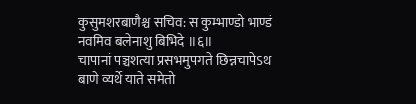कुसुमशरबाणैश्च सचिव: स कुम्भाण्डो भाण्डं नवमिव बलेनाशु बिभिदे ॥६॥
चापानां पञ्चशत्या प्रसभमुपगते छिन्नचापेऽथ बाणे व्यर्थे याते समेतो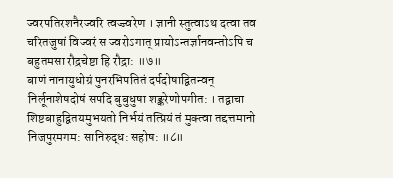ज्वरपतिरशनैरज्वरि त्वज्ज्वरेण । ज्ञानी स्तुत्वाऽथ दत्वा तव चरितजुषां विज्वरं स ज्वरोऽगात् प्रायोऽन्तर्ज्ञानवन्तोऽपि च बहुतमसा रौद्रचेष्टा हि रौद्रा: ॥७॥
बाणं नानायुधोग्रं पुनरभिपतितं दर्पदोषाद्वितन्वन् निर्लूनाशेषदोषं सपदि बुबुधुषा शङ्करेणोपगीत: । तद्वाचा शिष्टबाहुद्वितयमुभयतो निर्भयं तत्प्रियं तं मुक्त्वा तद्दत्तमानो निजपुरमगम: सानिरुद्ध: सहोष: ॥८॥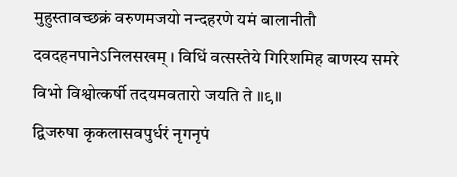मुहुस्तावच्छक्रं वरुणमजयो नन्दहरणे यमं बालानीतौ दवदहनपानेऽनिलसखम् । विधिं वत्सस्तेये गिरिशमिह बाणस्य समरे विभो विश्वोत्कर्षी तदयमवतारो जयति ते ॥९॥
द्विजरुषा कृकलासवपुर्धरं नृगनृपं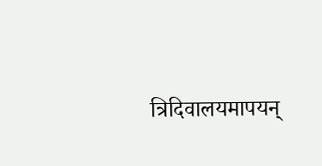त्रिदिवालयमापयन्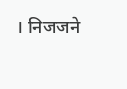। निजजने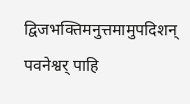द्विजभक्तिमनुत्तमामुपदिशन् पवनेश्वर् पाहि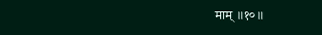माम् ॥१०॥